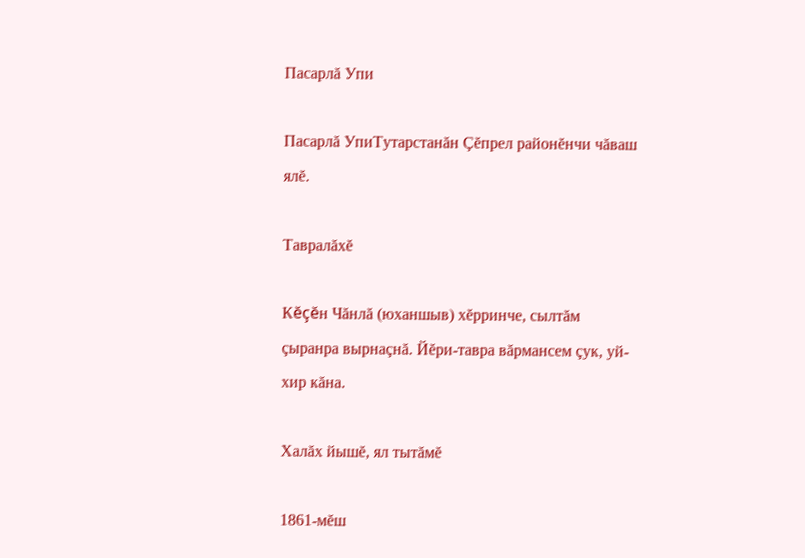Пасарлă Упи

Пасарлă УпиТутарстанăн Çĕпрел районĕнчи чăваш ялĕ.

Тавралăхĕ

Кĕçĕн Чăнлă (юханшыв) хĕрринче, сылтăм çыранра вырнаçнă. Йĕри-тавра вăрмансем çук, уй-хир кăна.

Халăх йышĕ, ял тытăмĕ

1861-мĕш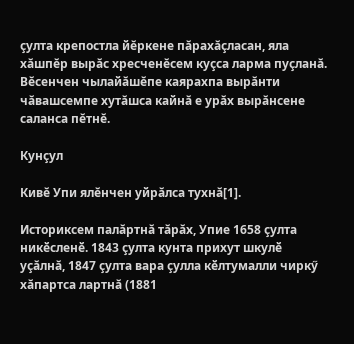çулта крепостла йĕркене пăрахăçласан, яла хăшпĕр вырăс хресченĕсем куçса ларма пуçланă. Вĕсенчен чылайăшĕпе каярахпа вырăнти чăвашсемпе хутăшса кайнă е урăх вырăнсене саланса пĕтнĕ.

Кунçул

Кивĕ Упи ялĕнчен уйрăлса тухнă[1].

Историксем палăртнă тăрăх, Упие 1658 çулта никӗсленӗ. 1843 çулта кунта прихут шкулӗ уçăлнă, 1847 çулта вара çулла кӗлтумалли чиркӳ хăпартса лартнă (1881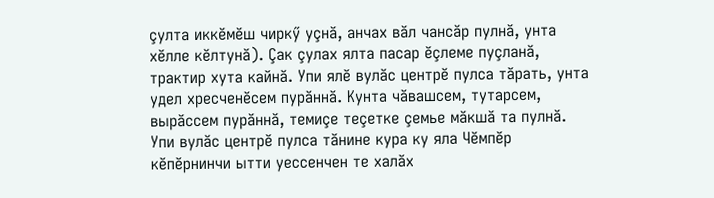çулта иккӗмӗш чиркӳ уçнă, анчах вăл чансăр пулнă, унта хӗлле кӗлтунă). Çак çулах ялта пасар ӗçлеме пуçланă, трактир хута кайнă. Упи ялӗ вулăс центрӗ пулса тăрать, унта удел хресченӗсем пурăннă. Кунта чăвашсем, тутарсем, вырăссем пурăннă, темиçе теçетке çемье мăкшă та пулнă. Упи вулăс центрӗ пулса тăнине кура ку яла Чӗмпӗр кӗпӗрнинчи ытти уессенчен те халăх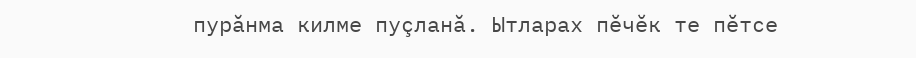пурăнма килме пуçланă. Ытларах пӗчӗк те пӗтсе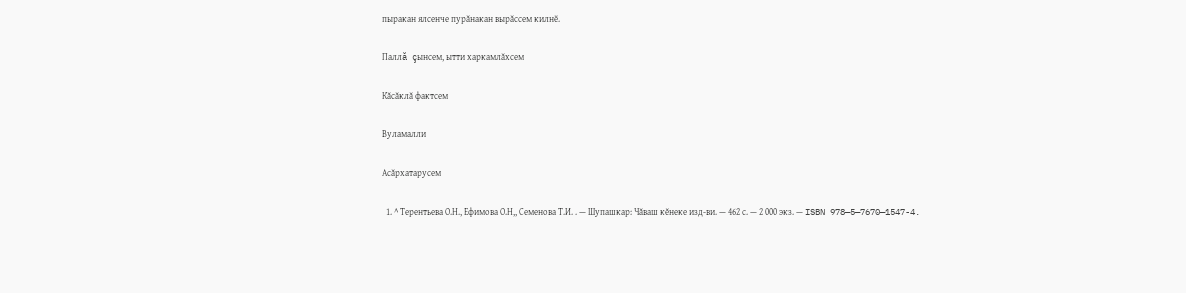пыракан ялсенче пурăнакан вырăссем килнӗ.

Паллă çынсем, ытти харкамлăхсем

Кăсăклă фактсем

Вуламалли

Асăрхатарусем

  1. ^ Терентьева О.Н., Ефимова О.Н,, Семенова Т.И. . — Шупашкар: Чăваш кĕнеке изд-ви. — 462 с. — 2 000 экз. — ISBN 978—5—7670—1547-4.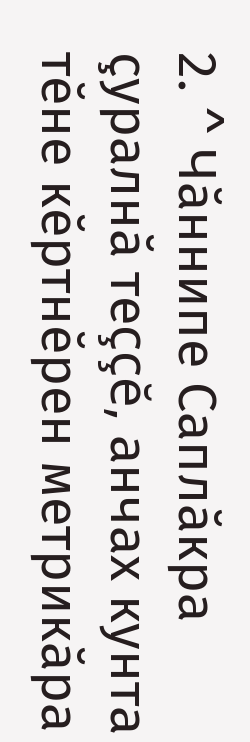2. ^ Чăннипе Саплăкра çуралнă теççĕ, анчах кунта тĕне кĕртнĕрен метрикăра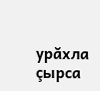урăхла çырса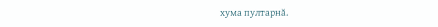хума пултарнă.